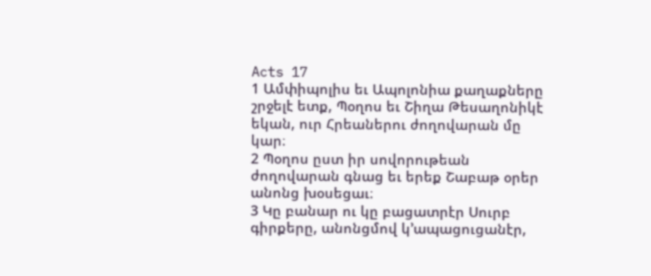Acts 17
1 Ամփիպոլիս եւ Ապոլոնիա քաղաքները շրջելէ ետք, Պօղոս եւ Շիղա Թեսաղոնիկէ եկան, ուր Հրեաներու ժողովարան մը կար։
2 Պօղոս ըստ իր սովորութեան ժողովարան գնաց եւ երեք Շաբաթ օրեր անոնց խօսեցաւ։
3 Կը բանար ու կը բացատրէր Սուրբ գիրքերը, անոնցմով կ՚ապացուցանէր,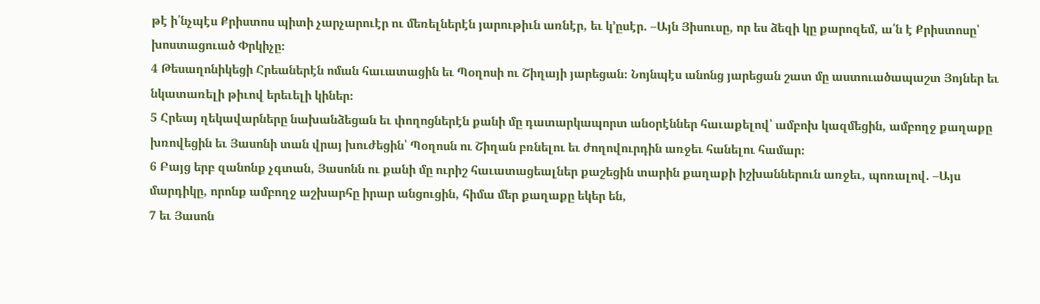թէ ի՛նչպէս Քրիստոս պիտի չարչարուէր ու մեռելներէն յարութիւն առնէր, եւ կ՚ըսէր. –Այն Յիսուսը, որ ես ձեզի կը քարոզեմ, ա՛ն է Քրիստոսը՝ խոստացուած Փրկիչը։
4 Թեսաղոնիկեցի Հրեաներէն ոման հաւատացին եւ Պօղոսի ու Շիղայի յարեցան։ Նոյնպէս անոնց յարեցան շատ մը աստուածապաշտ Յոյներ եւ նկատառելի թիւով երեւելի կիներ։
5 Հրեայ ղեկավարները նախանձեցան եւ փողոցներէն քանի մը դատարկապորտ անօրէններ հաւաքելով՝ ամբոխ կազմեցին, ամբողջ քաղաքը խռովեցին եւ Յասոնի տան վրայ խուժեցին՝ Պօղոսն ու Շիղան բռնելու եւ ժողովուրդին առջեւ հանելու համար։
6 Բայց երբ զանոնք չգտան, Յասոնն ու քանի մը ուրիշ հաւատացեալներ քաշեցին տարին քաղաքի իշխաններուն առջեւ, պոռալով. –Այս մարդիկը, որոնք ամբողջ աշխարհը իրար անցուցին, հիմա մեր քաղաքը եկեր են,
7 եւ Յասոն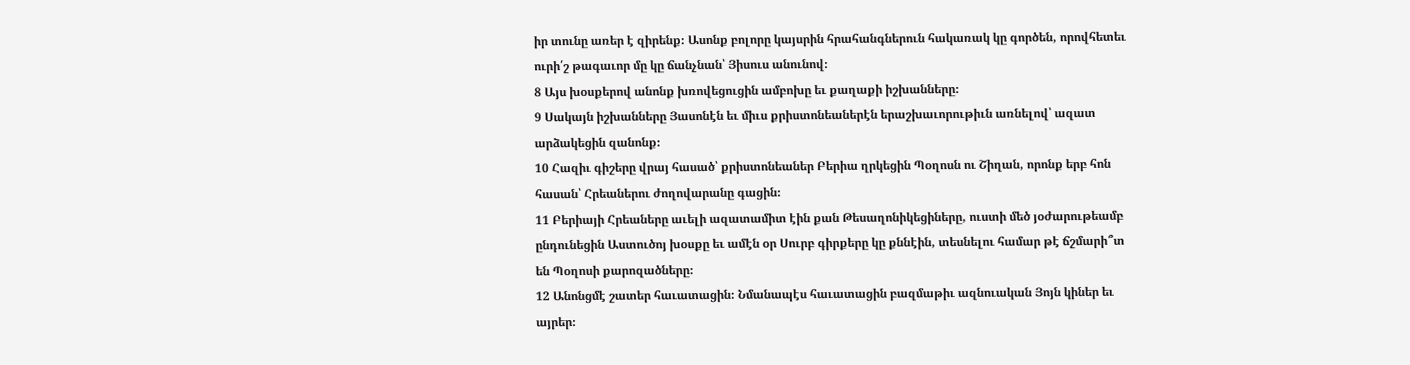իր տունը առեր է զիրենք։ Ասոնք բոլորը կայսրին հրահանգներուն հակառակ կը գործեն, որովհետեւ ուրի՛շ թագաւոր մը կը ճանչնան՝ Յիսուս անունով։
8 Այս խօսքերով անոնք խռովեցուցին ամբոխը եւ քաղաքի իշխանները։
9 Սակայն իշխանները Յասոնէն եւ միւս քրիստոնեաներէն երաշխաւորութիւն առնելով՝ ազատ արձակեցին զանոնք։
10 Հազիւ գիշերը վրայ հասած՝ քրիստոնեաներ Բերիա ղրկեցին Պօղոսն ու Շիղան, որոնք երբ հոն հասան՝ Հրեաներու ժողովարանը գացին։
11 Բերիայի Հրեաները աւելի ազատամիտ էին քան Թեսաղոնիկեցիները, ուստի մեծ յօժարութեամբ ընդունեցին Աստուծոյ խօսքը եւ ամէն օր Սուրբ գիրքերը կը քննէին, տեսնելու համար թէ ճշմարի՞տ են Պօղոսի քարոզածները։
12 Անոնցմէ շատեր հաւատացին։ Նմանապէս հաւատացին բազմաթիւ ազնուական Յոյն կիներ եւ այրեր։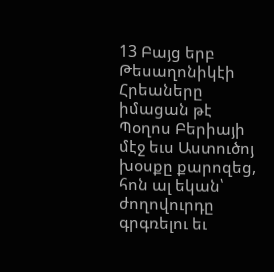13 Բայց երբ Թեսաղոնիկէի Հրեաները իմացան թէ Պօղոս Բերիայի մէջ եւս Աստուծոյ խօսքը քարոզեց, հոն ալ եկան՝ ժողովուրդը գրգռելու եւ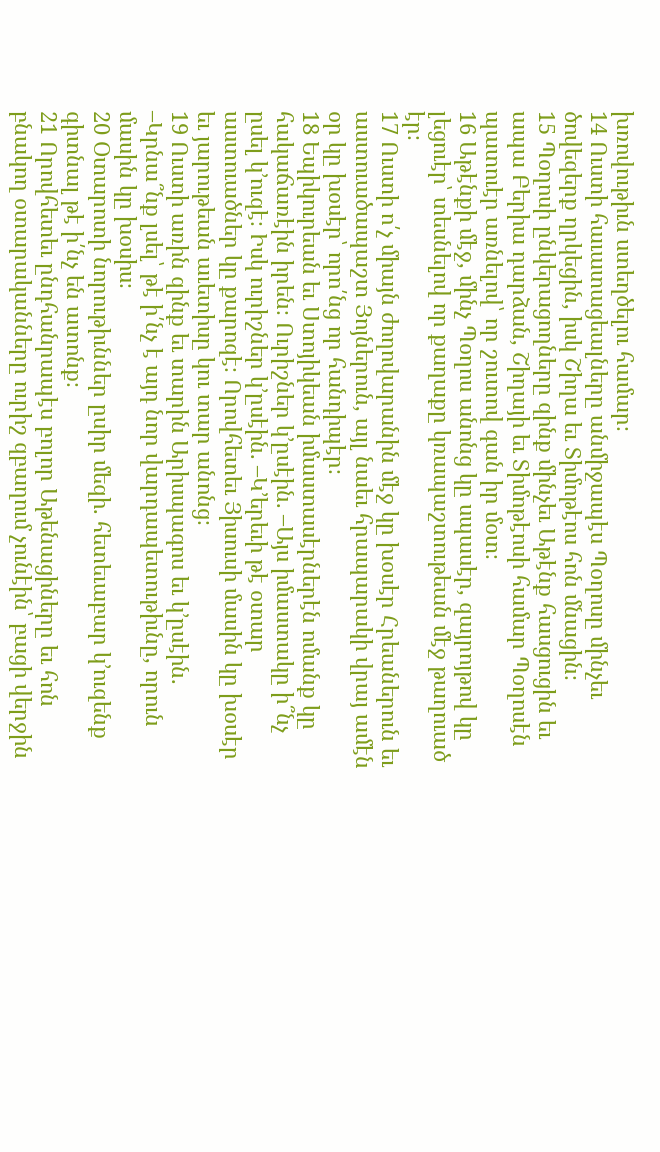խռովութիւն ստեղծելու համար։
14 Ուստի հաւատացեալները անմիջապէս Պօղոսը մինչեւ ծովեզերք ղրկեցին, իսկ Շիղա եւ Տիմոթէոս հոն մնացին։
15 Պօղոսի ընկերացողները զինք մինչեւ Աթէնք հասցուցին եւ ապա Բերիա դարձան, Շիղայի եւ Տիմոթէոսի համար Պօղոսէն պատուէր առնելով՝ որ շուտով գան իր մօտ։
16 Աթէնքի մէջ, մինչ Պօղոս անոնց կը սպասէր, զայրոյթով կը լեցուէր՝ տեսնելով որ քաղաքը կռապաշտութեան մէջ թաղուած էր։
17 Ուստի ո՛չ միայն ժողովարանին մէջ կը խօսէր Հրեաներուն եւ աստուածապաշտ Յոյներուն, այլ նաեւ հրապարակի վրայ ամէն օր կը խօսէր՝ որո՛նց որ հանդիպէր։
18 Եպիկուրեան եւ Ստոյիկեան իմաստասէրներէն ոմանք կը հակաճառէին իրեն։ Ուրիշներ կ՚ըսէին. –Այս իմաստակը ի՞նչ ըսել կ՚ուզէ։ Իսկ ուրիշներ կ՚ըսէին. –Կ՚երեւի թէ օտար աստուածներ կը քարոզէ։ Որովհետեւ Յիսուսի մասին կը խօսէր եւ յարութեան աւետիսը կու տար անոնց։
19 Ուստի առին զինք եւ տարին Արիսպագոս եւ կ՚ըսէին. –Կրնա՞նք լսել՝ թէ ի՛նչ է այդ նոր վարդապետութիւնը, որուն մասին կը խօսիս։
20 Օտարոտի նորութիւններ ըսիր մեզի. հետեւաբար կ՚ուզենք գիտնալ թէ ի՛նչ են ատոնք։
21 Որովհետեւ ընդհանրապէս բոլոր Աթենացիները եւ հոն բնակող օտարականները ուրիշ զբաղում չունէին՝ բացի վերջին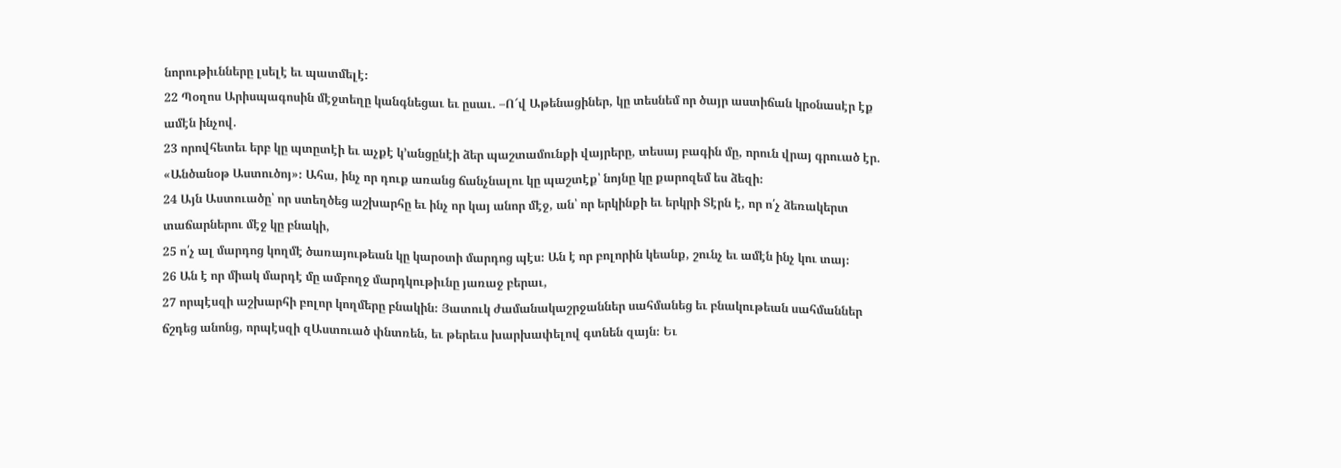նորութիւնները լսելէ եւ պատմելէ։
22 Պօղոս Արիսպագոսին մէջտեղը կանգնեցաւ եւ ըսաւ. –Ո՜վ Աթենացիներ, կը տեսնեմ որ ծայր աստիճան կրօնասէր էք ամէն ինչով.
23 որովհետեւ երբ կը պտըտէի եւ աչքէ կ՚անցընէի ձեր պաշտամունքի վայրերը, տեսայ բագին մը, որուն վրայ գրուած էր. «Անծանօթ Աստուծոյ»։ Ահա, ինչ որ դուք առանց ճանչնալու կը պաշտէք՝ նոյնը կը քարոզեմ ես ձեզի։
24 Այն Աստուածը՝ որ ստեղծեց աշխարհը եւ ինչ որ կայ անոր մէջ, ան՝ որ երկինքի եւ երկրի Տէրն է, որ ո՛չ ձեռակերտ տաճարներու մէջ կը բնակի,
25 ո՛չ ալ մարդոց կողմէ ծառայութեան կը կարօտի մարդոց պէս։ Ան է որ բոլորին կեանք, շունչ եւ ամէն ինչ կու տայ։
26 Ան է որ միակ մարդէ մը ամբողջ մարդկութիւնը յառաջ բերաւ,
27 որպէսզի աշխարհի բոլոր կողմերը բնակին։ Յատուկ ժամանակաշրջաններ սահմանեց եւ բնակութեան սահմաններ ճշդեց անոնց, որպէսզի զԱստուած փնտռեն, եւ թերեւս խարխափելով գտնեն զայն։ Եւ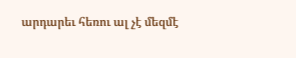արդարեւ հեռու ալ չէ մեզմէ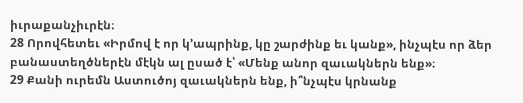իւրաքանչիւրէն։
28 Որովհետեւ «Իրմով է որ կ՚ապրինք, կը շարժինք եւ կանք», ինչպէս որ ձեր բանաստեղծներէն մէկն ալ ըսած է՝ «Մենք անոր զաւակներն ենք»։
29 Քանի ուրեմն Աստուծոյ զաւակներն ենք, ի՞նչպէս կրնանք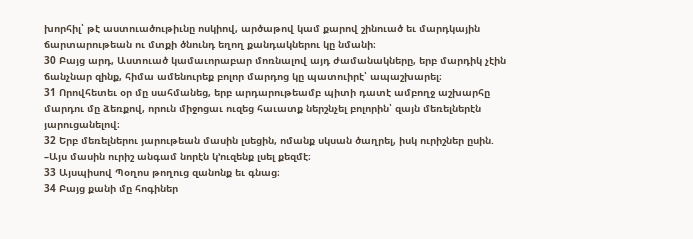խորհիլ՝ թէ աստուածութիւնը ոսկիով, արծաթով կամ քարով շինուած եւ մարդկային ճարտարութեան ու մտքի ծնունդ եղող քանդակներու կը նմանի։
30 Բայց արդ, Աստուած կամաւորաբար մոռնալով այդ ժամանակները, երբ մարդիկ չէին ճանչնար զինք, հիմա ամենուրեք բոլոր մարդոց կը պատուիրէ՝ ապաշխարել։
31 Որովհետեւ օր մը սահմանեց, երբ արդարութեամբ պիտի դատէ ամբողջ աշխարհը մարդու մը ձեռքով, որուն միջոցաւ ուզեց հաւատք ներշնչել բոլորին՝ զայն մեռելներէն յարուցանելով։
32 Երբ մեռելներու յարութեան մասին լսեցին, ոմանք սկսան ծաղրել, իսկ ուրիշներ ըսին. –Այս մասին ուրիշ անգամ նորէն կ՚ուզենք լսել քեզմէ։
33 Այսպիսով Պօղոս թողուց զանոնք եւ գնաց։
34 Բայց քանի մը հոգիներ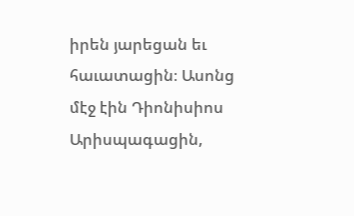իրեն յարեցան եւ հաւատացին։ Ասոնց մէջ էին Դիոնիսիոս Արիսպագացին,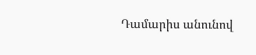Դամարիս անունով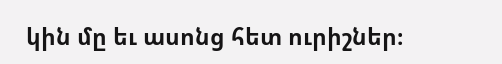կին մը եւ ասոնց հետ ուրիշներ։